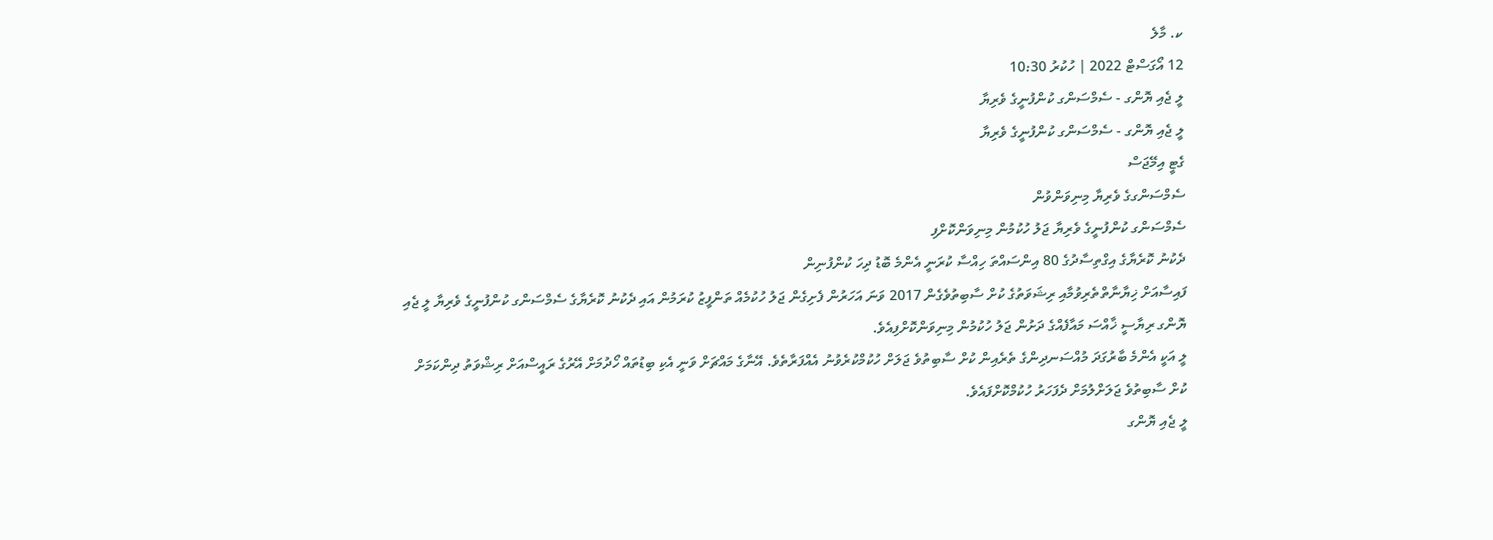ކ. މާލެ
12 އޯގަސްޓް 2022 | ހުކުރު 10:30
ލީ ޖެއި ޔޮންގ - ސެމްސަންގ ކުންފުނީގެ ވެރިޔާ
ލީ ޖެއި ޔޮންގ - ސެމްސަންގ ކުންފުނީގެ ވެރިޔާ
ގެޓީ އިމޭޖަސް
ސެމްސަންގގެ ވެރިޔާ މިނިވަންވުން
ސެމްސަންގ ކުންފުނީގެ ވެރިޔާ ޖަލު ހުކުމުން މިނިވަންކޮށްފި
ދެކުނު ކޮރެޔާގެ އިގްތިސާދުގެ 80 އިންސައްތަ ހިއްސާ ކުރަނީ އެންމެ ބޮޑު ދިހަ ކުންފުނިން
ފައިސާއަށް ޚިޔާނާތްތެރިވުމާއި ރިޝަވަތުގެ ކުށް ސާބިތުވެގެން 2017 ވަނަ އަހަރުން ފެށިގެން ޖަލު ހުކުމެއް ތަންފީޒު ކުރަމުން އައި ދެކުނު ކޮރެޔާގެ ސެމްސަންގ ކުންފުނީގެ ވެރިޔާ ލީ ޖެއި ޔޮންގ ރިޔާސީ ޚާއްސަ މައާފެއްގެ ދަށުން ޖަލު ހުކުމުން މިނިވަންކޮށްފިއެވެ.
ލީ އަކީ އެންމެ ބާރުގަދަ މުއްސަނދިންގެ ތެރެއިން ކުށް ސާބިތުވެ ޖަލަށް ހުކުމްކުރެވުނު އެއްފަރާތެވެ. އޭނާގެ މައްޗަށް ވަނީ އެކި ބިޑުތައް ހޯދުމަށް އޭރުގެ ރައީސްއަށް ރިޝްވަތު ދިންކަމަށް ކުށް ސާބިތުވެ ޖަލަށްލުމަށް ދެފަހަރު ހުކުމްކޮށްފައެވެ.
ލީ ޖެއި ޔޮންގ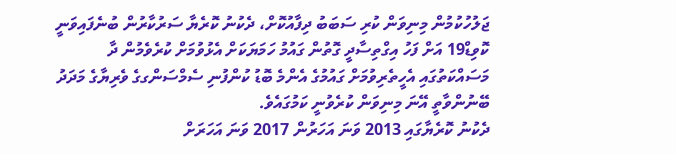ޖަލުހުކުމުން މިނިވަން ކުރި ސަބަބު ދިފާއުކޮށް، ދެކުނު ކޮރެޔާ ސަރުކާރުން ބުނެފައިވަނީ ކޮވިޑް19 އަށް ފަހު އިގްތިސާދީ ގޮތުން ގައުމު ހަމަޔަކަށް އެޅުވުމަށް ކުރެވެމުން ދާ މަސައްކަތުގައި އެހީތެރިވުމަށް ގައުމުގެ އެންމެ ބޮޑު ކުންފުނި ސެމްސަންގގެ ވެރިޔާގެ މަދަދު ބޭނުންވާތީ އޭނަ މިނިވަން ކުރެވުނީ ކަމުގައެވެ.
ދެކުނު ކޮރެޔާގައި 2013 ވަނަ އަހަރުން 2017 ވަނަ އަހަރަށް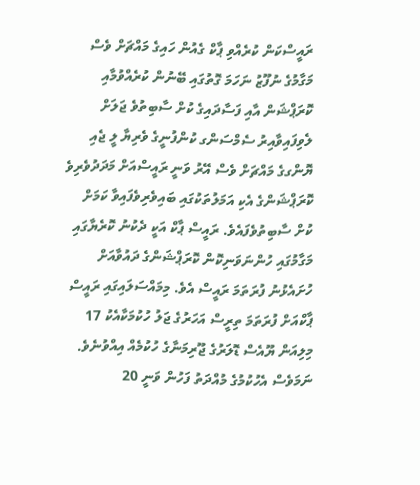ރައީސްކަން ކުރެއްވި ޕާކް ގެއުން ހައިގެ މައްޗަށް ވެސް މަގާމުގެ ނުފޫޒު ނަހަމަ ގޮތުގައި ބޭނުން ކުރެއްވުމާއި ކޮރަޕްޝަން އާއި ފަސާދައިގެ ކުށް ސާބިތުވެ ޖަލަށް ލެވިފައިވާއިރު ސެމްސަންގ ކުންފުނީގެ ވެރިޔާ ލީ ޖެއި ޔޮންގގެ މައްޗަށް ވެސް އޭރު ވަނީ ރައީސްއަށް މަދަދުވެރިވެ ކޮރަޕްޝަންގެ އެކި އަމަލުތަކުގައި ބައިވެރިވެފައިވާ ކަމަށް ކުށް ސާބިތުވެފައެވެ. ރައީސް ޕާކް އަކީ ދެކުނު ކޮރެޔާގައި މަގާމުގައި ހުންނަވަނިކޮން ކޮރަޕްޝަންގެ ދައުވާއަށް ހުށައެޅުނު ފުރަތަމަ ރައީސް އެވެ. މިމައްސަލައިގައި ރައީސް ޕާކްއަށް ފުރަތަމަ ތިރީސް އަހަރުގެ ޖަލު ހުކުމަކާއެކު 17 މިލިއަން ޔޫއެސް ޑޮލަރުގެ ޖޫރިމަނާގެ ހުކުމެއް އިއްވުނެވެ. ނަމަވެސް އެހުކުމުގެ މުއްދަތު ފަހުން ވަނީ 20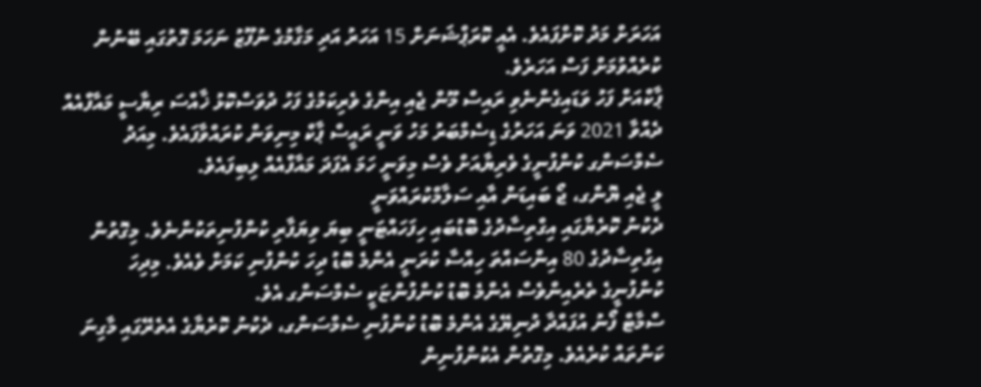އަހަރަށް މަދު ކޮށްފައެވެ. އެއީ ކޮރަޕްޝަނަށް 15 އަހަރު އަދި މަގާމުގެ ނުފޫޒު ނަހަމަ ގޮތުގައި ބޭނުން ކުރެއްވުމަށް ފަސް އަހަރެވެ.
ޕާކްއަށް ފަހު ވަޑައިގެންނެވި ރައިސް މޫން ޖެއި އިންގެ ވެރިކަމުގެ ފަހު ދުވަސްކޮޅު ޚާއްސަ ރިޔާސީ މައާފްއެއް ދެއްވާ 2021 ވަނަ އަހަރުގެ ޑިސެމްބަރު މަހު ވަނީ ރައީސް ޕާކް މިނިވަން ކުރައްވާފައެވެ. މިއަދު ސެމްސަންގ ކުންފުނީގެ ވެރިޔާއަށް ވެސް މިވަނީ ހަމަ އެފަދަ މައާފްއެއް ލިބިފައެވެ.
ލީ ޖެއި ޔޮންގ، ޖޯ ބައިޑަން އާއި ސަލާމްކުރައްވަނީ
ދެކުނު ކޮރެޔާގައި އިގްތިސާދުގެ ބޮޑުބައި ހިފަހައްޓަނީ ބިޔަ ވިޔަފާރި ކުންފުނިތަކުންނެވެ. މިގޮތުން އިގުތިސާދުގެ 80 އިންސައްތަ ހިއްސާ ކުރަނީ އެންމެ ބޮޑު ދިހަ ކުންފުނި ކަމަށް ވެއެވެ. މިދިހަ ކުންފުނީގެ ތެރެއިންވެސް އެންމެ ބޮޑު ކުންފުންޏަކީ ސެމްސަންގ އެވެ.
ސްމާޓް ފޯނު އުފައްދާ ދުނިޔޭގެ އެންމެ ބޮޑު ކުންފުނި ސެމްސަންގ، ދެކުނު ކޮރެޔާގެ އެތެރޭގައި މާގިނަ ކަންތައް ކުރެއެވެ. މިގޮތުން އެކުންފުނިން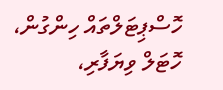ހޮސްޕިޓަލްތައް ހިންގުން، ހޮޓަލް ވިޔަފާރި،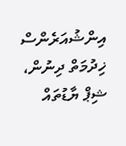އިންޝުއަރެންސް ޚިދުމަތް ދިނުން، ޝިޕް ޔާޑުތައް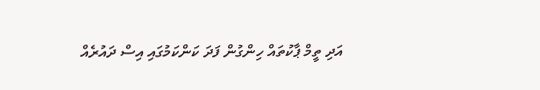އަދި ތީމް ޕާކުތައް ހިންގުން ފަދަ ކަންކަމުގައި އިސް ދައުރެއް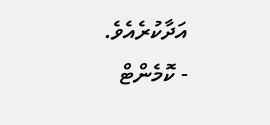އަދާކުރެއެވެ.
- ކޮމެންޓް